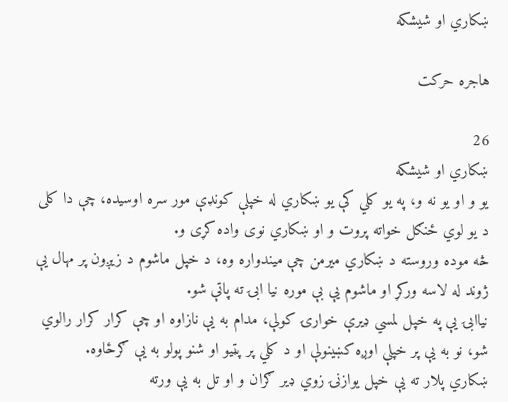ښکاري او شيشکه

هاجره حرکت

26
ښکاري او شيشکه
يو و او يو نه و، په يو کلي کې يو ښکاري له خپلې کونډې مور سره اوسيده، چې دا کلی د يو لوي ځنګل خواته پروت و او ښکاري نوی واده کړی و.
څه موده وروسته د ښکاري ميرمن چې ميندواره وه، د خپل ماشوم د زيږون پر مهال يې ژوند له لاسه ورکړ او ماشوم يې بې موره نيا ابۍ ته پاتې شو.
نياابۍ يې په خپل لمسي ډيرې خوارۍ کولې، مدام به يې نازاوه او چې کرار کرار رالوي شو، نو به يې پر خپلې اوږه کښينولې او د کلي پر پټيو او شنو پولو به يې ګرځاوه.
ښکاري پلار ته يې خپل يوازنۍ زوي ډير ګران و او تل به يې ورته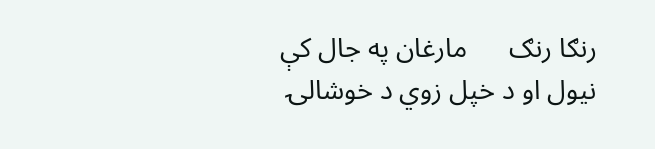رنګا رنګ      مارغان په جال کې نيول او د خپل زوي د خوشالۍ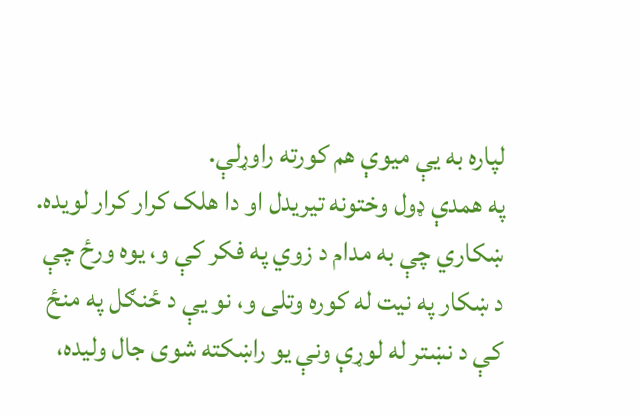لپاره به يې ميوې هم کورته راوړلې.
په همدې ډول وختونه تيريدل او دا هلک کرار کرار لویده. ښکاري چې به مدام د زوي په فکر کې و، يوه ورځ چې د ښکار په نيت له کوره وتلی و، نو يې د ځنګل په منځ کې د نښتر له لوړې ونې يو راښکته شوی جال وليده،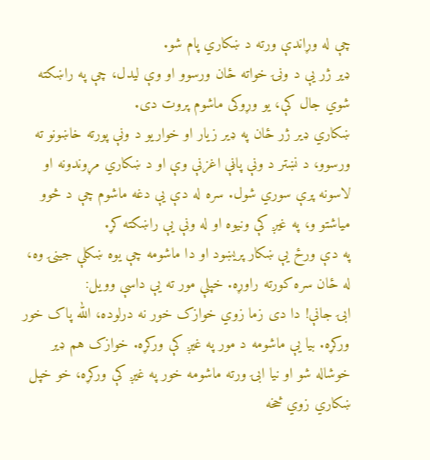چې له وړاندې ورته د ښکاري پام شو.
ډير ژر يې د ونۍ خواته ځان ورسوو او وې ليدل، چې په راښکته شوي جال کې، يو وړوکی ماشوم پروت دی.
ښکاري ډير ژر ځان په ډير زيار او خواريو د ونې پورته خاښونو ته ورسوو، د نښتر د ونې پاڼې اغزنې وې او د ښکاري مړوندونه او لاسونه پرې سوري شول. سره له دې يې دغه ماشوم چې د څوو مياشتو و، په غيږ کې ونيوه او له ونې يې راښکته کړ.
په دې ورځ يې ښکار پريښود او دا ماشومه چې يوه ښکلې جينۍ وه، له ځان سره کورته راوړه. خپلې مور ته يې داسې وويل:
ابۍ جانې! دا دی زما زوي خوازک خور نه درلوده، الله پاک خور ورکړه. بيا يې ماشومه د مور په غیږ کې ورکړه. خوازک هم ډير خوشاله شو او نيا ابۍ ورته ماشومه خور په غيږ کې ورکړه، خو خپل ښکاري زوي څخه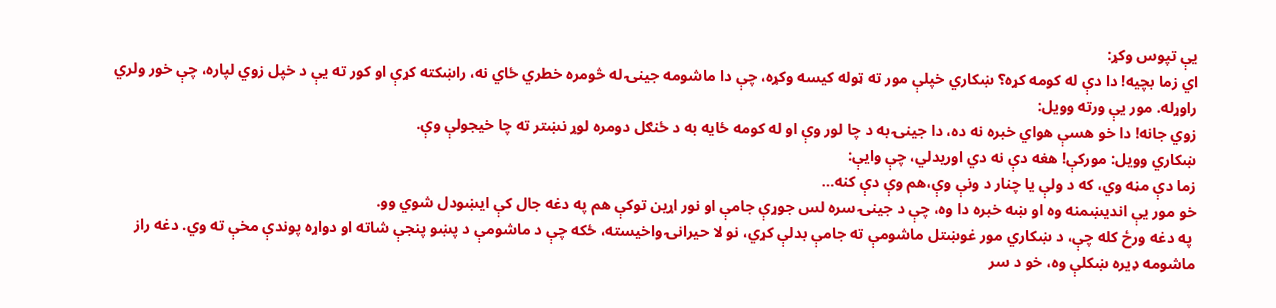يې تپوس وکړ:
اي زما بچيه! دا دې له کومه کړه؟ ښکاري خپلې مور ته ټوله کيسه وکړه، چې دا ماشومه جينۍ له څومره خطري ځاي نه، راښکته کړې او کور ته يې د خپل زوي لپاره، چې خور ولري راوړله. مور يې ورته وويل:
زوي جانه! دا خو هسې هواي خبره نه ده، دا جينۍ به د چا لور وې او له کومه ځايه به د ځنګل دومره لوړ نښتر ته چا خيجولې وې.
ښکاري وويل: مورکې! هغه دې نه دي اوريدلي، چې وايې:
زما دې مڼه وي، که د ولې يا چنار د ونې وې،هم وې دې کنه…
خو مور يې انديښمنه وه او ښه خبره دا وه، چې د جينۍ سره لس جوړې جامې او نور اړين توکې هم په دغه جال کې ايښودل شوي وو.
 په دغه ورځ کله چې، د ښکاري مور غوښتل ماشومې ته جامې بدلې کړي، نو لا حيرانۍ واخيسته، ځکه چې د ماشومې د پښو پنجې شاته او دواړه پوندې مخې ته وي. دغه راز ماشومه ډيره ښکلې وه، خو د سر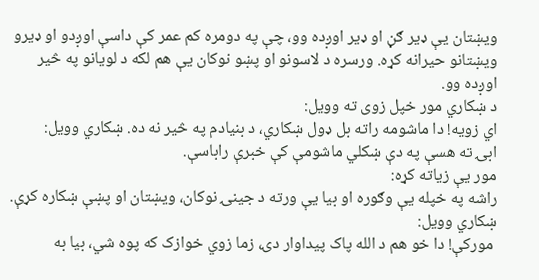ويښتان يې ډير ګڼ او ډير اوږده وو، چې په دومره کم عمر کې داسې اوږدو او ډيرو ويښتانو حيرانه کړه. ورسره د لاسونو او پښو نوکان يې هم لکه د لويانو په څير اوږده وو.
د ښکاري مور خپل زوی ته وويل:
اي زويه! دا ماشومه راته بل ډول ښکاري، د بنيادم په څير نه ده. ښکاري وويل:
ابۍ ته هسې په دې ښکلي ماشومې کې خبرې راباسې.
مور يې زياته کړه:
راشه په خپله يې وګوره او بيا يې ورته د جينۍ نوکان، ويښتان او پښې ښکاره کړې. ښکاري وويل:
 مورکې! دا خو هم د الله پاک پيداوار دۍ، زما زوي خوازک که پوه شي، بيا به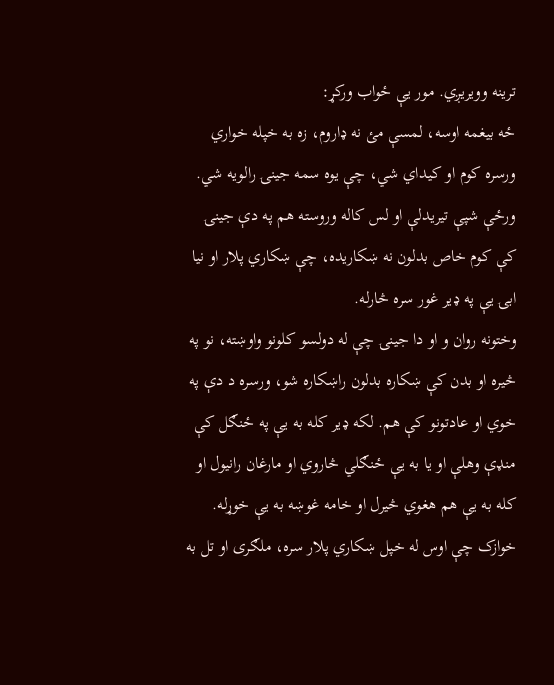ترينه وويريږي. مور يې ځواب ورکړ:
ځه بيغمه اوسه، لمسې مئ نه ډاروم، زه به خپله خواري ورسره کوم او کيداي شي، چې يوه سمه جينۍ رالويه شي.
ورځې شپې تيريدلې او لس کاله وروسته هم په دې جينۍ کې کوم خاص بدلون نه ښکاريده، چې ښکاري پلار او نيا ابۍ يې په ډير غور سره څارله.
وختونه روان و او دا جینۍ چې له دولسو کلونو واوښته، نو په څيره او بدن کې ښکاره بدلون راښکاره شو، ورسره د دې په خوي او عادتونو کې هم. لکه ډير کله به يې په ځنګل کې منډې وهلې او يا به یې ځنګلي څاروي او مارغان رانيول او کله به يې هم هغوي څيرل او خامه غوښه به يې خوړله.
خوازک چې اوس له خپل ښکاري پلار سره، ملګری او تل به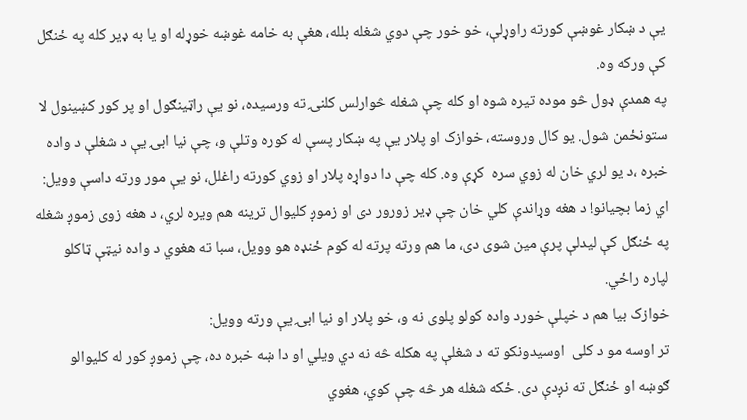يې د ښکار غوښې کورته راوړلې، خو خور چې دوي شغله بلله، هغې به خامه غوښه خوړله او يا به ډير کله په ځنګل کې ورکه وه.
په همدې ډول څو موده تيره شوه او کله چې شغله څوارلس کلنۍ ته ورسيده، نو يې راټينګول او پر کور کښينول لا ستونځمن شول. یو کال وروسته، خوازک او پلار يې په ښکار پسې له کوره وتلې و، چې نيا ابۍ يې د شغلې د واده  خبره ،د يو لري خان له زوي سره  کړې وه. کله چې دا دواړه پلار او زوي کورته راغلل، نو يې مور ورته داسې وويل:
اي زما بچيانو! د هغه وړاندې کلي خان چې ډير زورور دی او زموږ کلیوال ترينه هم ويره لري، د هغه زوی زموږ شغله په ځنګل کې لیدلې پرې مين شوی دی، ما هم ورته پرته له کوم ځنډه هو وويل، سبا ته هغوي د واده نيټې ټاکلو لپاره راځي.
خوازک بيا هم د خپلې خورد واده کولو پلوی نه و، خو پلار او نيا ابۍ يې ورته وويل:
تر اوسه مو د کلی  اوسیدونکو ته د شغلې په هکله څه نه دي ويلي او دا ښه خبره ده، چې زموږ کور له کليوالو ګوښه او ځنګل ته نږدې دی. ځکه شغله هر څه چې کوي، هغوي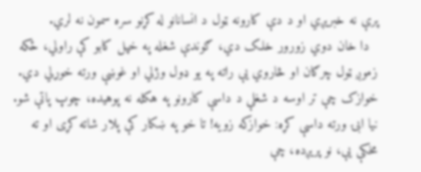پرې نه خبريږي او د دې کارونه ټول د انسانانو له کړنو سره سمون نه لري.
  دا خان دوي زورور خلک دي، ګوندې شغله په خپل کابو کې راولي، ځکه زموږ ټول چرګان او څاروي يې راته په يو ډول وژلي او غوښې ورته خوړلي دي. خوازک چې تر اوسه د شغلې د داسې کارونو په هکله نه پوهیده، چوپ پاتې شو.
نيا ابۍ ورته داسې کړه: خوازکه زويه! تا خو په ښکار کې پلار شاته کړی او ته مخکې يې، نو پريږده، چې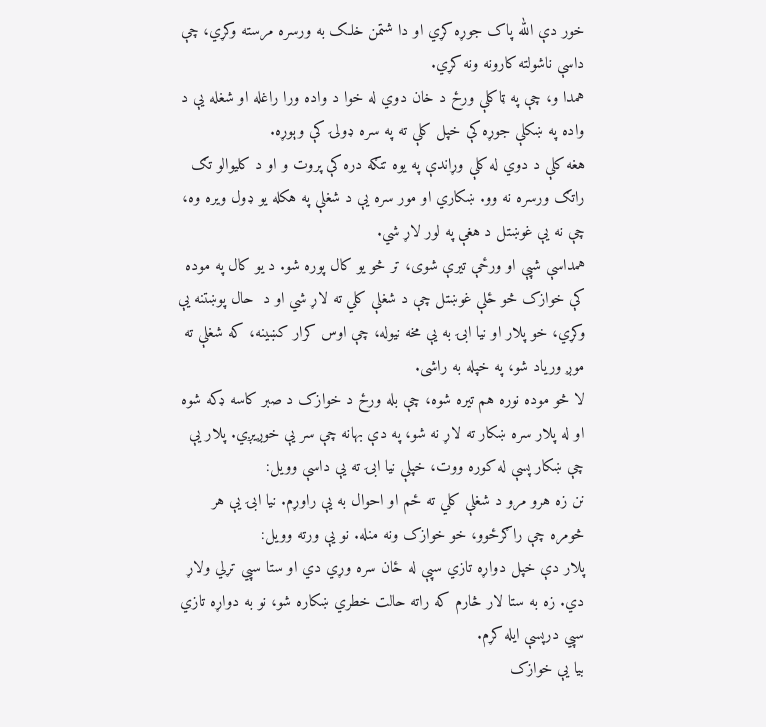خور دې الله پاک جوړه کړي او دا شتمن خلک به ورسره مرسته وکړي، چې داسې ناشولته کارونه ونه کړي.
همدا و، چې په ټاکلې ورځ د خان دوي له خوا د واده ورا راغله او شغله يې د واده په ښکلې جوړه کې خپل کلې ته په سره ډولۍ کې وېوړه.
هغه کلې د دوي له کلې وړاندې په يوه تنګه دره کې پروت و او د کليوالو تګ راتګ ورسره نه وو. ښکاري او مور سره يې د شغلې په هکله يو ډول ويره وه، چې نه يې غوښتل د هغې په لور لاړ شي.
همداسې شپې او ورځې تيرې شوی، تر څو يو کال پوره شو. د يو کال په موده کې خوازک څو ځلې غوښتل چې د شغلې کلي ته لاړ شي او د  حال پوښتنه يې وکړي، خو پلار او نيا ابۍ به يې مخه نيوله، چې اوس کرار کښينه، که شغلې ته موږ ورياد شو، په خپله به راشی.
لا څو موده نوره هم تيره شوه، چې بله ورځ د خوازک د صبر کاسه ډکه شوه او له پلار سره ښکار ته لاړ نه شو، په دې بهانه چې سر يې خوږيږي. پلار يې چې ښکار پسې له کوره ووت، خپلې نيا ابۍ ته يې داسې وويل:
نن زه هرو مرو د شغلې کلي ته ځم او احوال به يې راوړم. نيا ابۍ يې هر څومره چې راګرځوو، خو خوازک ونه منله. نو يې ورته وويل:
پلار دې خپل دواړه تازي سپې له ځان سره وړي دي او ستا سپي تړلي ولاړ دي. زه به ستا لار څارم که راته حالت خطري ښکاره شو، نو به دواړه تازي سپي درپسې ايله کړم.
بيا يې خوازک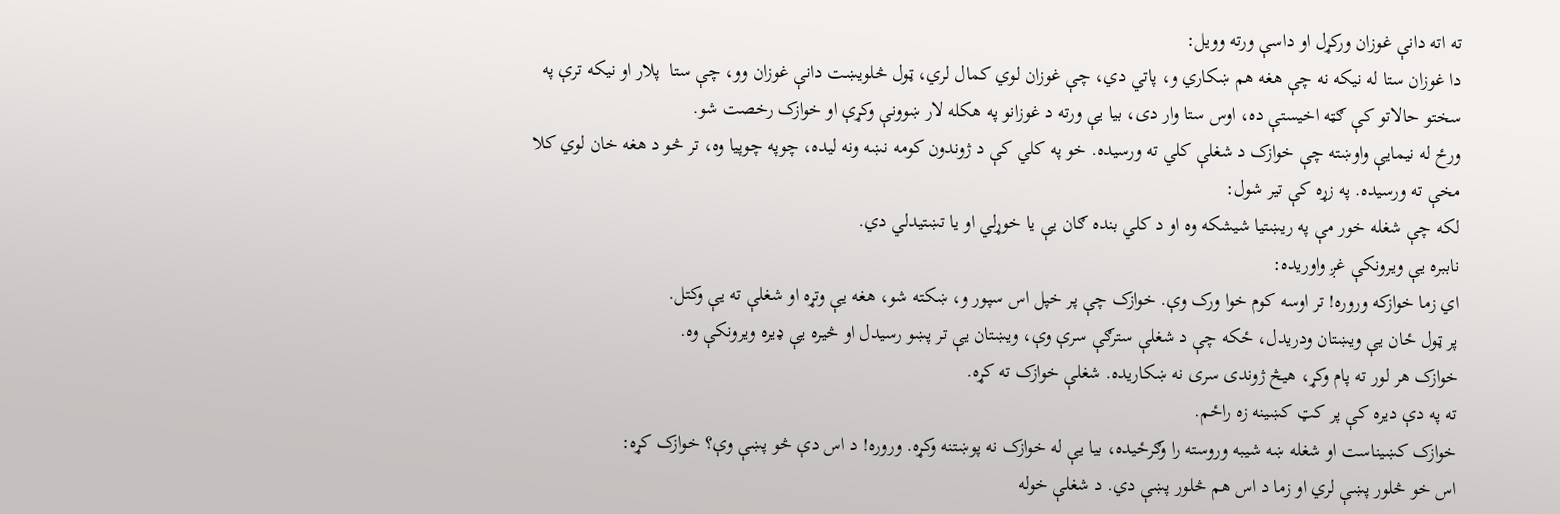ته اته دانې غوزان ورکړل او داسې ورته وويل:
دا غوزان ستا له نيکه نه چې هغه هم ښکاري و، پاتي دي، چې غوزان لوي کمال لري، ټول څلويښت دانې غوزان وو، چې ستا  پلار او نيکه ترې په سختو حالاتو کې ګټه اخيستې ده، اوس ستا وار دی، بيا يې ورته د غوزانو په هکله لار ښوونې وکړې او خوازک رخصت شو.
ورځ له نيمايې واوښته چې خوازک د شغلې کلي ته ورسیده. خو په کلي کې د ژوندون کومه نښه ونه ليده، چوپه چوپيا وه، تر څو د هغه خان لوي کلا مخې ته ورسیده. په زړه کې تير شول:
لکه چې شغله خور مې په ريښتيا شیشکه وه او د کلي بنده ګان يې يا خوړلي او يا تښتيدلي دي.
ناببره يې ويرونکې غږ واوريده:
اي زما خوازکه وروره! تر اوسه کوم خوا ورک وې. خوازک چې پر خپل اس سپور و، ښکته شو، هغه يې وتړه او شغلې ته يې وکتل.
پر ټول ځان يې ويښتان ودريدل، ځکه چې د شغلې سترګې سرې وې، ويښتان يې تر پښو رسیدل او څيره يې ډيره ويرونکې وه.
خوازک هر لور ته پام وکړ، هيڅ ژوندی سری نه ښکاريده. شغلې خوازک ته کړه.
ته په دې ديره کې پر کټ کښينه زه راځم.
خوازک کښيناست او شغله ښه شيبه وروسته را وګرځيده، بيا يې له خوازک نه پوښتنه وکړه. وروره! د اس دې څو پښې وې؟ خوازک کړه:
اس خو څلور پښې لري او زما د اس هم څلور پښې دي. د شغلې خوله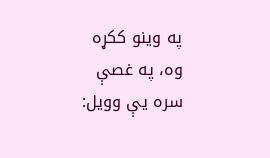په وينو ککړه وه، په غصې سره يې وويل: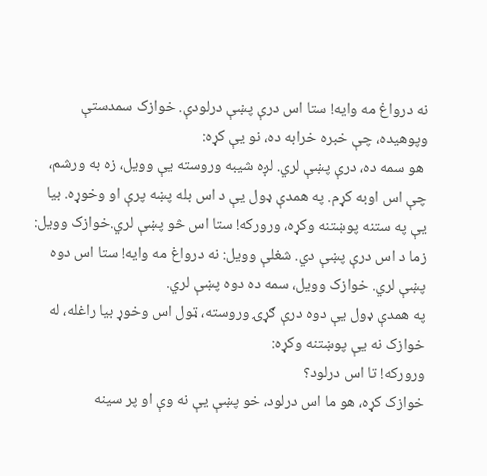نه درواغ مه وايه! ستا اس درې پښې درلودې. خوازک سمدستې وپوهيده، چې خبره خرابه ده، نو يې کړه:
 هو سمه ده، درې پښې لري. لږه شيبه وروسته يې وويل، زه به ورشم، چې اس اوبه کړم. په همدې ډول يې د اس بله پښه پرې او وخوړه. بيا يې په ستنه پوښتنه وکړه، ورورکه! ستا اس څو پښې لري.خوازک وويل: زما د اس درې پښې دي. شغلې وويل: نه درواغ مه وايه! ستا اس دوه پښې لري. خوازک وويل، سمه ده دوه پښې لري.
په همدې ډول يې دوه درې ګړۍ وروسته، ټول اس وخوړ بيا راغله، له خوازک نه يې پوښتنه وکړه:
ورورکه! تا اس درلود؟
خوازک کړه، هو ما اس درلود، خو پښې يې نه وې او پر سینه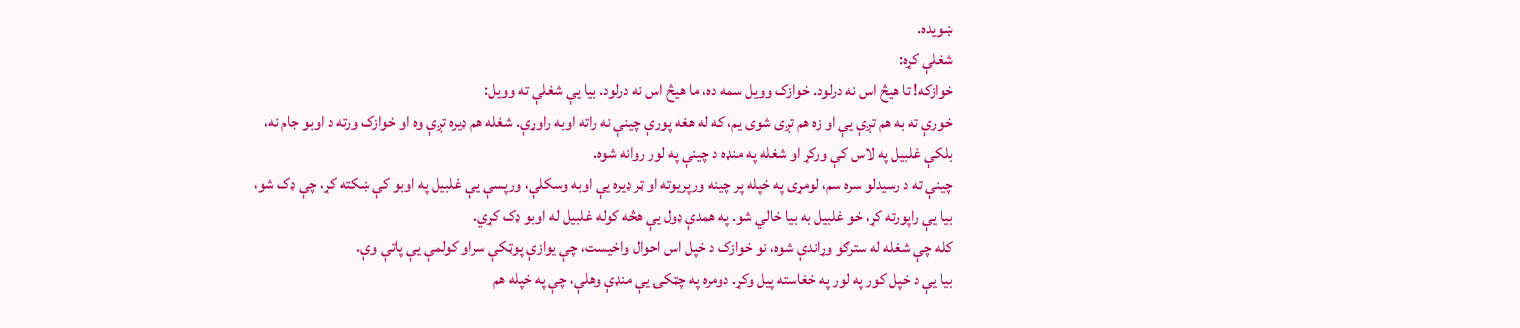ښويده.
شغلې کړه:
خوازکه! تا هيڅ اس نه درلود. خوازک وويل سمه ده، ما هيڅ اس نه درلود. بيا يې شغلې ته وويل:
خورې ته به هم تږې يې او زه هم تږی شوی يم، که له هغه پورې چينې نه راته اوبه راوړې. شغله هم ډيره تږې وه او خوازک ورته د اوبو جام نه، بلکې غلبيل په لاس کې ورکړ او شغله په منډه د چينې په لور روانه شوه.
چينې ته د رسیدلو سره سم، لومړی په خپله پر چينه ورپريوته او ټر ډيره يې اوبه وسکلې، ورپسې يې غلبيل په اوبو کې ښکته کړ، چې ډک شو، بيا يې راپورته کړ، خو غلبيل به بيا خالي شو. په همدې ډول يې هڅه کوله غلبيل له اوبو ډک کړي.
کله چې شغله له سترګو وړاندې شوه، نو خوازک د خپل اس احوال واخيست، چې يوازې پوټکې سراو کولمې يې پاتې وې.
بيا يې د خپل کور په لور په خغاسته پيل وکړ. دومره په چټکۍ يې منډې وهلې، چې په خپله هم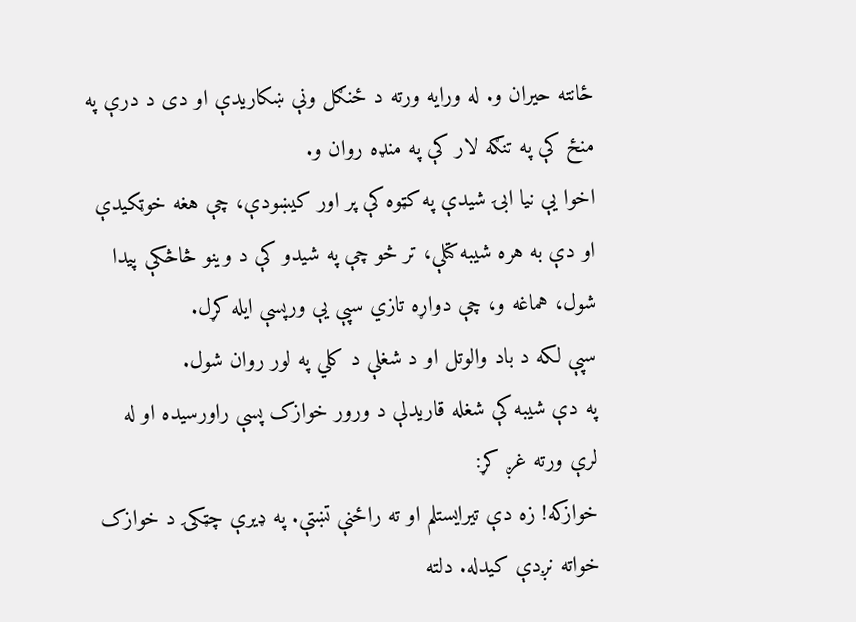ځانته حيران و. له ورايه ورته د ځنګل ونې ښکاريدې او دی د درې په منځ کې په تنګه لار کې په منډه روان و.
اخوا يې نيا ابۍ شيدې په کټوه کې پر اور کيښودې، چې هغه خوټکيدې او دې به هره شيبه کتلې، تر څو چې په شيدو کې د وينو څاڅکې پيدا شول، هماغه و، چې دواړه تازي سپې يې ورپسې ايله کړل.
سپې لکه د باد والوتل او د شغلې د کلي په لور روان شول.
په دې شيبه کې شغله قاريدلې د ورور خوازک پسې راورسیده او له لرې ورته غږ کړ:
خوازکه! زه دې تيرايستلم او ته راځنې تښتې. په ډيرې چټکۍ د خوازک خواته نږدې کيدله. دلته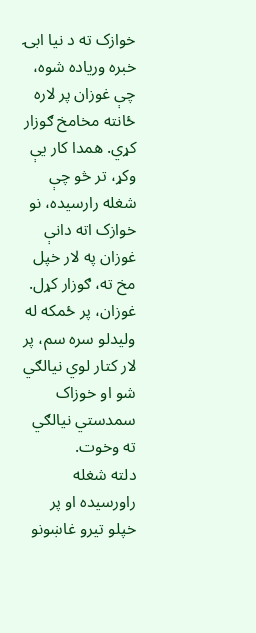خوازک ته د نيا ابۍ خبره ورياده شوه، چې غوزان پر لاره ځانته مخامخ ګوزار کړي. همدا کار يې وکړ، تر څو چې شغله رارسیده، نو خوازک اته دانې غوزان په لار خپل مخ ته، ګوزار کړل.
غوزان، پر ځمکه له وليدلو سره سم، پر لار کتار لوي نيالګي شو او خوزاک سمدستي نيالګي ته وخوت.
دلته شغله راورسیده او پر خپلو تيرو غاښونو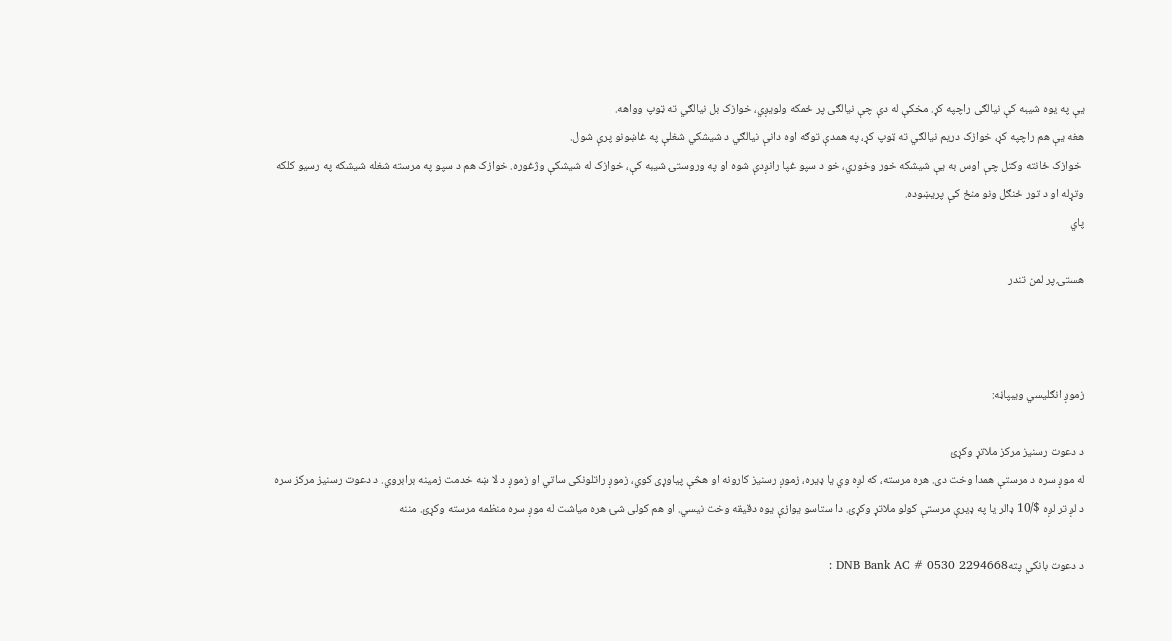يې په يوه شيبه کې نيالګی راچپه کړ. مخکې له دې چې نيالګی پر ځمکه ولويږي، خوازک بل نيالګي ته ټوپ وواهه.
هغه يې هم راچپه کړ، خوازک دريم نيالګي ته ټوپ کړ، په همدې توګه اوه دانې نيالګي د شيشکي شغلې په غاښونو پرې شول.
 خوازک ځانته وکتل چې اوس به يې شيشکه خور وخوري، خو د سپو غپا رانږدې شوه او په وروستۍ شيبه کې، خوازک له شيشکې وژغوره. خوازک هم د سپو په مرسته شغله شيشکه په رسیو کلکه وتړله او د تور ځنګل ونو منځ کې پريښوده.
پاي

هستۍ پر لمن تندر



زموږ انګلیسي ویبپاڼه:

د دعوت رسنیز مرکز ملاتړ وکړئ
له موږ سره د مرستې همدا وخت دی. هره مرسته، که لږه وي یا ډیره، زموږ رسنیز کارونه او هڅې پیاوړی کوي، زموږ راتلونکی ساتي او زموږ د لا ښه خدمت زمینه برابروي. د دعوت رسنیز مرکز سره د لږ تر لږه $/10 ډالر یا په ډیرې مرستې کولو ملاتړ وکړئ. دا ستاسو یوازې یوه دقیقه وخت نیسي. او هم کولی شئ هره میاشت له موږ سره منظمه مرسته وکړئ. مننه

د دعوت بانکي پتهDNB Bank AC # 0530 2294668 :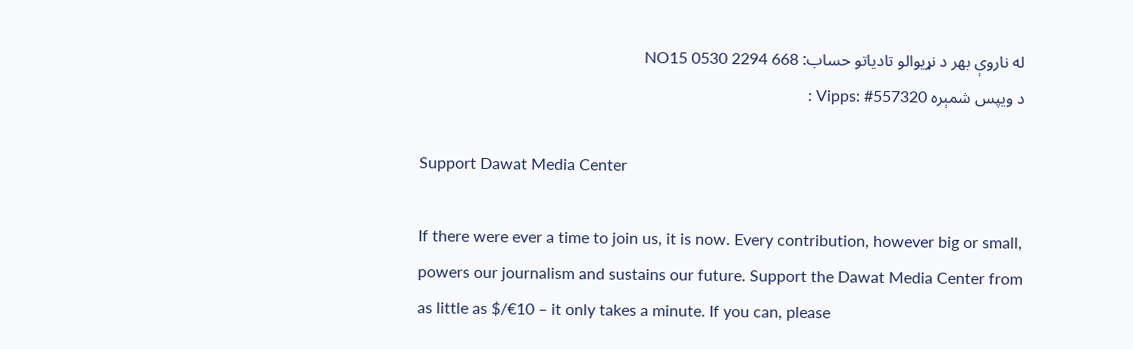له ناروې بهر د نړیوالو تادیاتو حساب: NO15 0530 2294 668
د ویپس شمېره Vipps: #557320 :

Support Dawat Media Center

If there were ever a time to join us, it is now. Every contribution, however big or small, powers our journalism and sustains our future. Support the Dawat Media Center from as little as $/€10 – it only takes a minute. If you can, please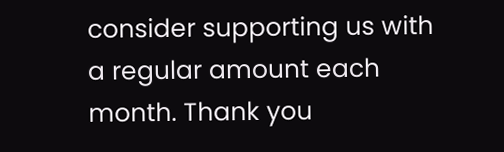consider supporting us with a regular amount each month. Thank you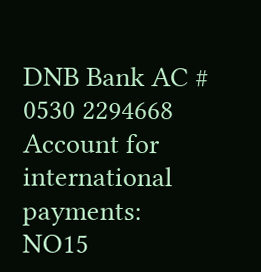DNB Bank AC # 0530 2294668
Account for international payments: NO15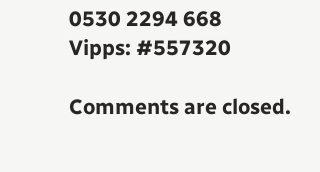0530 2294 668
Vipps: #557320

Comments are closed.